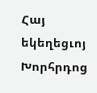Հայ եկեղեցւոյ Խորհրդոց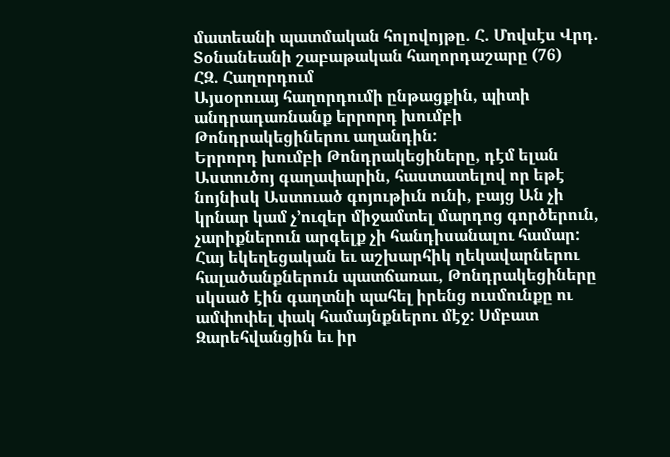մատեանի պատմական հոլովոյթը. Հ. Մովսէս Վրդ. Տօնանեանի շաբաթական հաղորդաշարը (76)
ՀԶ. Հաղորդում
Այսօրուայ հաղորդումի ընթացքին, պիտի անդրադառնանք երրորդ խումբի Թոնդրակեցիներու աղանդին:
Երրորդ խումբի Թոնդրակեցիները, դէմ ելան Աստուծոյ գաղափարին, հաստատելով որ եթէ նոյնիսկ Աստուած գոյութիւն ունի, բայց Ան չի կրնար կամ չ’ուզեր միջամտել մարդոց գործերուն, չարիքներուն արգելք չի հանդիսանալու համար: Հայ եկեղեցական եւ աշխարհիկ ղեկավարներու հալածանքներուն պատճառաւ, Թոնդրակեցիները սկսած էին գաղտնի պահել իրենց ուսմունքը ու ամփոփել փակ համայնքներու մէջ: Սմբատ Զարեհվանցին եւ իր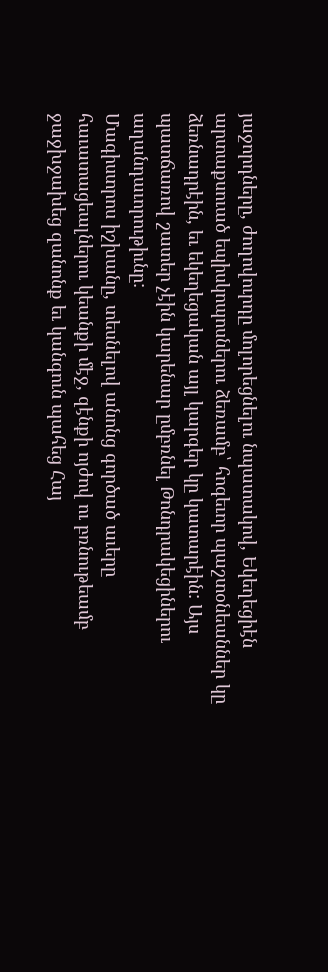յաջորդները, ժողովուրդը մոլորեցնելու նպատակով, Եկեղեցիէն արտաքսուած եպիսկոպոսներու ձեռամբ՝ հոգեւոր պաշտօնեաններ կը ձեռնադրէին, եւ եկեղեցական այլ կարգեր կը կատարէին: Այս պատճառով շատեր չէին կարենար ըմբռնել Թոնդրակեցիներու աղանդաւորութիւնը:
Մագիստրոս իշխանը, տեսնելով անոնց գործած աւերը հաւատացեալներու կեանքի մէջ, զէնքի ոյժով ու բռնութեամբ ջաջխջախեց զանոնք եւ կանգուն պահեց Հայ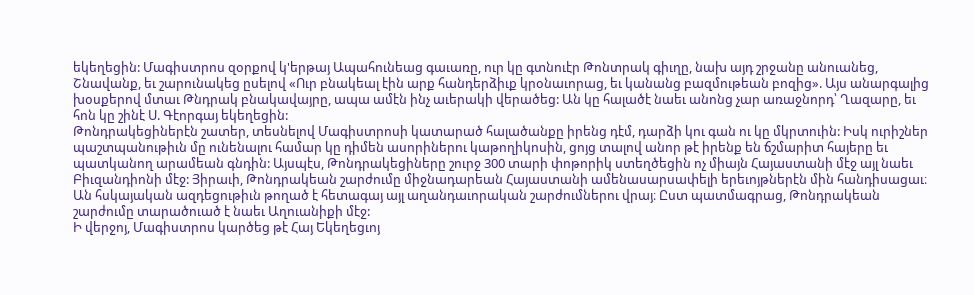եկեղեցին: Մագիստրոս զօրքով կ'երթայ Ապահունեաց գաւառը, ուր կը գտնուէր Թոնտրակ գիւղը, նախ այդ շրջանը անուանեց, Շնավանք, եւ շարունակեց ըսելով «Ուր բնակեալ էին արք հանդերձիւք կրօնաւորաց, եւ կանանց բազմութեան բոզից». Այս անարգալից խօսքերով մտաւ Թնդրակ բնակավայրը, ապա ամէն ինչ աւերակի վերածեց: Ան կը հալածէ նաեւ անոնց չար առաջնորդ՝ Ղազարը, եւ հոն կը շինէ Ս. Գէորգայ եկեղեցին:
Թոնդրակեցիներէն շատեր, տեսնելով Մագիստրոսի կատարած հալածանքը իրենց դէմ, դարձի կու գան ու կը մկրտուին: Իսկ ուրիշներ պաշտպանութիւն մը ունենալու համար կը դիմեն ասորիներու կաթողիկոսին, ցոյց տալով անոր թէ իրենք են ճշմարիտ հայերը եւ պատկանող արամեան գնդին: Այսպէս, Թոնդրակեցիները շուրջ 300 տարի փոթորիկ ստեղծեցին ոչ միայն Հայաստանի մէջ այլ նաեւ Բիւզանդիոնի մէջ: Յիրաւի, Թոնդրակեան շարժումը միջնադարեան Հայաստանի ամենասարսափելի երեւոյթներէն մին հանդիսացաւ։ Ան հսկայական ազդեցութիւն թողած է հետագայ այլ աղանդաւորական շարժումներու վրայ։ Ըստ պատմագրաց, Թոնդրակեան շարժումը տարածուած է նաեւ Աղուանիքի մէջ:
Ի վերջոյ, Մագիստրոս կարծեց թէ Հայ Եկեղեցւոյ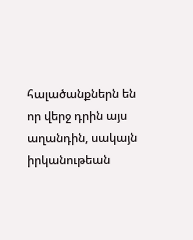հալածանքներն են որ վերջ դրին այս աղանդին, սակայն իրկանութեան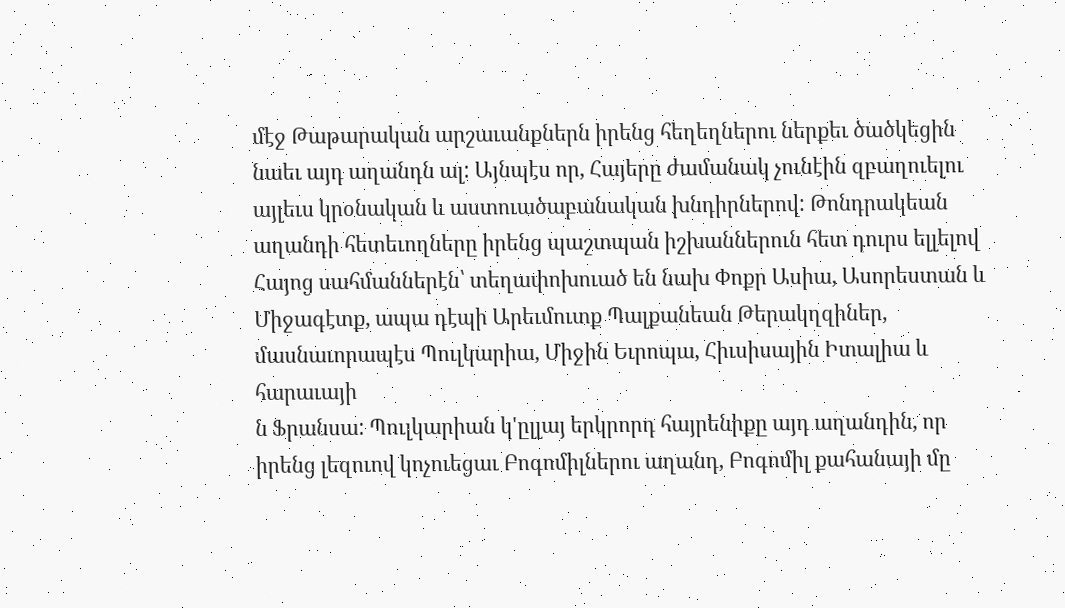մէջ Թաթարական արշաւանքներն իրենց հեղեղներու ներքեւ ծածկեցին նաեւ այդ աղանդն ալ: Այնպէս որ, Հայերը ժամանակ չունէին զբաղուելու այլեւս կրօնական և աստուածաբանական խնդիրներով: Թոնդրակեան աղանդի հետեւողները իրենց պաշտպան իշխաններուն հետ դուրս ելլելով Հայոց սահմաններէն՝ տեղափոխուած են նախ Փոքր Ասիա, Ասորեստան և Միջագէտք, ապա դէպի Արեւմուտք Պալքանեան Թերակղզիներ, մասնաւորապէս Պուլկարիա, Միջին Եւրոպա, Հիւսիսային Իտալիա և հարաւայի
ն Ֆրանսա: Պուլկարիան կ'ըլլայ երկրորդ հայրենիքը այդ աղանդին, որ իրենց լեզուով կոչուեցաւ Բոգոմիլներու աղանդ, Բոգոմիլ քահանայի մը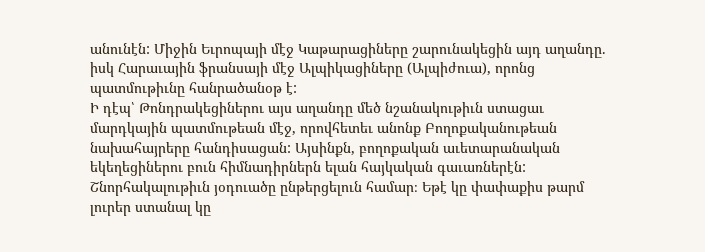անունէն: Միջին Եւրոպայի մէջ Կաթարացիները շարունակեցին այդ աղանդը. իսկ Հարաւային ֆրանսայի մէջ Ալպիկացիները (Ալպիժուա), որոնց պատմութիւնը հանրածանօթ է:
Ի դէպ՝ Թոնդրակեցիներու այս աղանդը մեծ նշանակութիւն ստացաւ մարդկային պատմութեան մէջ, որովհետեւ անոնք Բողոքականութեան նախահայրերը հանդիսացան: Այսինքն, բողոքական աւետարանական եկեղեցիներու բուն հիմնադիրներն ելան հայկական գաւառներէն:
Շնորհակալութիւն յօդուածը ընթերցելուն համար։ Եթէ կը փափաքիս թարմ լուրեր ստանալ կը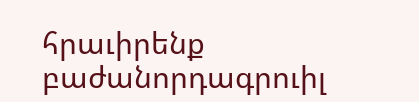հրաւիրենք բաժանորդագրուիլ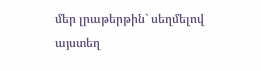մեր լրաթերթին` սեղմելով այստեղ